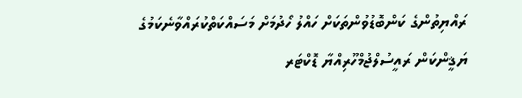ރައްޔިތުންގެ ކަންބޮޑުވުންތަކަށް ހައްލު ހޯދުމަށް މަސައްކަތްކުރައްވާނެކަމުގެ ޔަޤީންކަން ރައީސުލްޖުމްހޫރިއްޔާ ޑޮކްޓަރ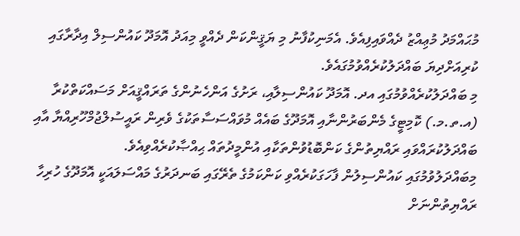މުޙައްމަދު މުޢިއްޒު ދެއްވައިފިއެވެ. އެމަނިކުފާނު މި ޔަޤީންކަން ދެއްވީ މިއަދު އޮމަދޫ ކައުންސިލް އިދާރާގައި ކުރިއަށްދިޔަ ބައްދަލުކުރެއްވުމުގައެވެ.
މި ބައްދަލުކުރެއްވުމުގައި އދ. އޮމަދޫ ކައުންސިލާއި، ރަށުގެ އަންހެނުންގެ ތަރައްޤީއަށް މަސައްކަތްކުރާ (އ.ތ.މ.) ކޮމިޓީގެ މެންބަރުންނާއި އޮމަދޫގެ ބައެއް މުވައްސަސާތަކުގެ ވެރިން ރައީސުލްޖުމްހޫރިއްޔާ އާއި ބައްދަލުކުރައްވައި ރައްޔިތުންގެ ކަންބޮޑުވުންތަކާއި އުންމީދުތައް ޙިއްޞާކުރެއްވިއެވެ.
މިބައްދަލުވުމުގައި ކައުންސިލުން ފާހަގަކުރެއްވި ކަންކަމުގެ ތެރޭގައި ބަނދަރުގެ މައްސަލައަކީ އޮމަދޫގެ ހުރިހާ ރައްޔިތުންނަށް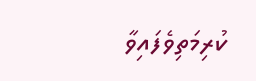ކުރިމަތިވެފައިވާ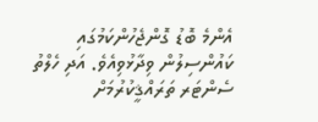އެންމެ ބޮޑު ގޮންޖެހުންކަމުގައި ކައުންސިލުން ވިދާޅުވިއެވެ. އަދި ހެލްތު ސެންޓަރ ތަރައްޤީކުރުމަށް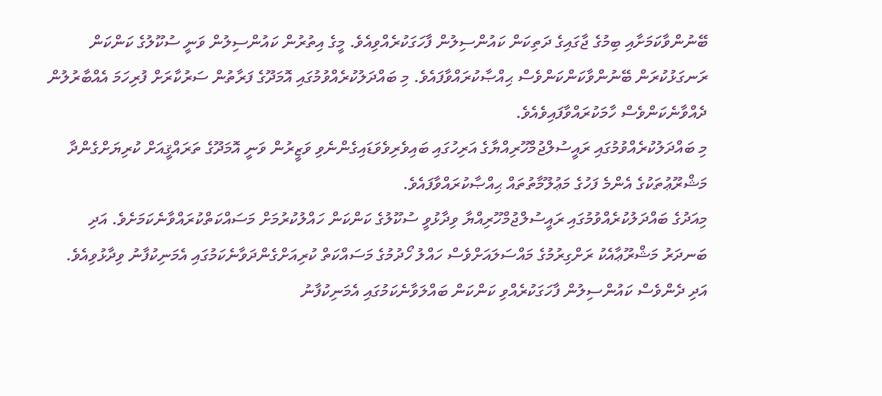ބޭނުންވާކަމަށާއި ބިމުގެ ޖާގައިގެ ދަތިކަން ކައުންސިލުން ފާހަގަކުރެއްވިއެވެ. މީގެ އިތުރުން ކައުންސިލުން ވަނީ ސުކޫލުގެ ކަންކަން ރަނގަޅުކުރަން ބޭނުންވާކަންކަންވެސް ޙިއްޞާކުރައްވާފައެވެ. މި ބައްދަލުކުރެއްވުމުގައި އޮމަދޫގެ ފަރާތުން ސަރުކާރަށް ފުރިހަމަ އެއްބާރުލުން ދެއްވާނެކަންވެސް ހާމަކުރައްވާފައިވެއެވެ.
މި ބައްދަލުކުރެއްވުމުގައި ރައީސުލްޖުމްހޫރިއްޔާގެ އަރިހުގައި ބައިވެރިވެވަޑައިގެންނެވި ވަޒީރުން ވަނީ އޮމަދޫގެ ތަރައްޤީއަށް ކުރިޔަށްގެންދާ މަޝްރޫޢުތަކުގެ އެންމެ ފަހުގެ މަޢުލޫމާތުތައް ޙިއްޞާކުރައްވާފައެވެ.
މިއަދުގެ ބައްދަލުކުރެއްވުމުގައި ރައީސުލްޖުމްހޫރިއްޔާ ވިދާޅުވީ ސުކޫލުގެ ކަންކަން ހައްލުކުރުމަށް މަސައްކަތްކުރައްވާނެކަމަށެވެ. އަދި ބަނދަރު މަޝްރޫޢާއެކު ރަށްގިރުމުގެ މައްސަލައަށްވެސް ހައްލު ހޯދުމުގެ މަސައްކަތް ކުރިއަށްގެންދަވާނެކަމުގައި އެމަނިކުފާނު ވިދާޅުވިއެވެ. އަދި ދެންވެސް ކައުންސިލުން ފާހަގަކުރެއްވި ކަންކަން ބައްލަވާނެކަމުގައި އެމަނިކުފާނު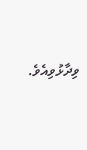ވިދާޅުވިއެވެ.